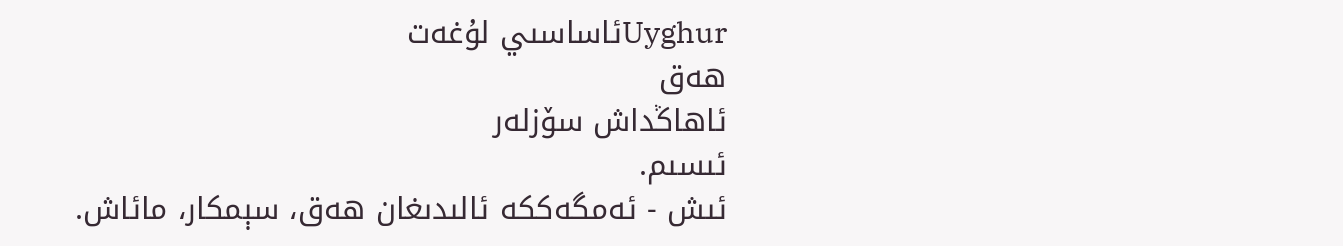Uyghurئاساسىي لۇغەت
ھەق
ئاھاڭداش سۆزلەر
ئىسىم.
ئىش - ئەمگەككە ئالىدىغان ھەق، سېمكار، مائاش.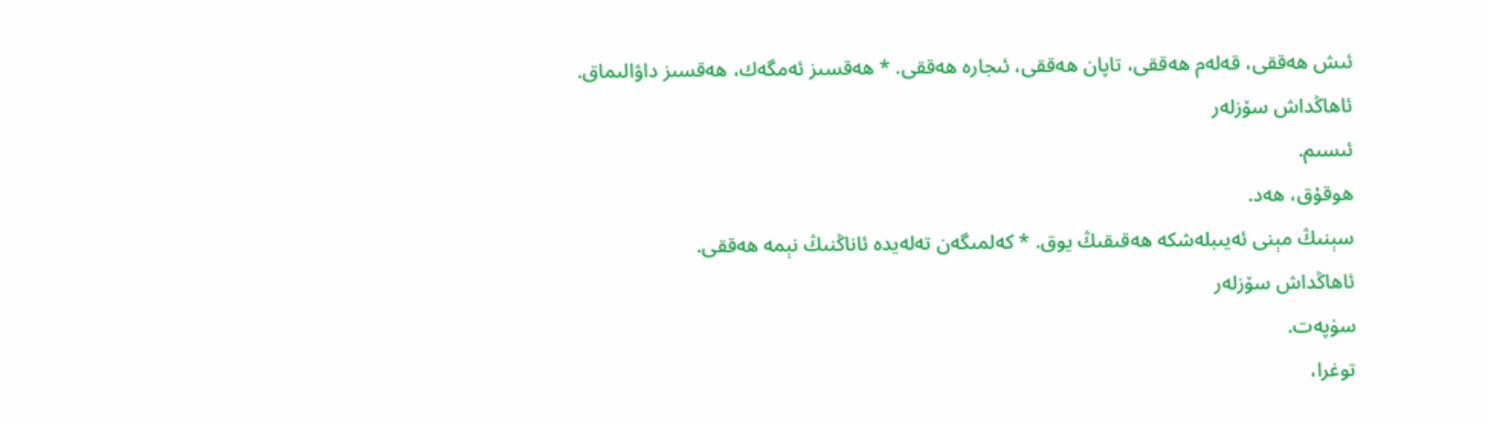ئىش ھەققى، قەلەم ھەققى، تاپان ھەققى، ئىجارە ھەققى. * ھەقسىز ئەمگەك، ھەقسىز داۋالىماق.
ئاھاڭداش سۆزلەر
ئىسىم.
ھوقۇق، ھەد.
سېنىڭ مېنى ئەيىبلەشكە ھەقىقىڭ يوق. * كەلمىگەن تەلەيدە ئاناڭنىڭ نېمە ھەققى.
ئاھاڭداش سۆزلەر
سۈپەت.
توغرا،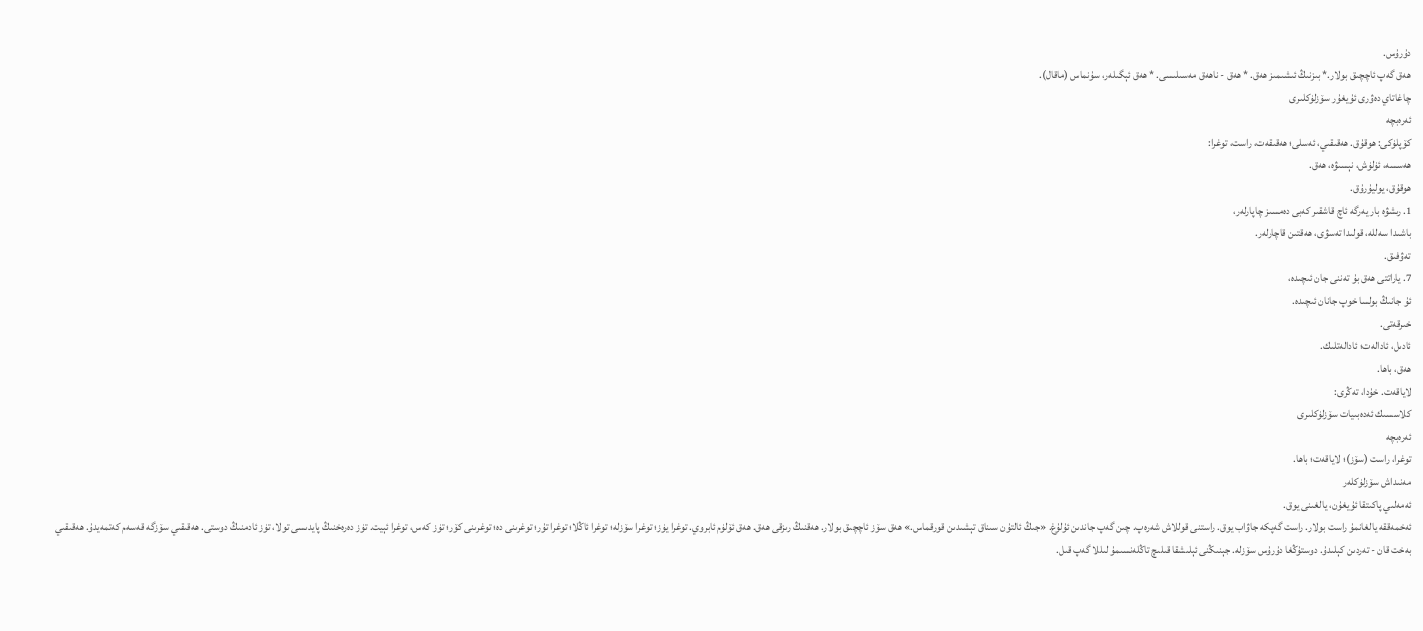دۇرۇس.
ھەق گەپ ئاچچىق بولار.* بىزنىڭ ئىشىمىز ھەق. * ھەق - ناھەق مەسىلىسى. * ھەق ئېگىلەر، سۇنماس (ماقال).
چاغاتاي دەۋرى ئۇيغۇر سۆزلۈكلىرى
ئەرەبچە
كۆپلۈكى: ھوقۇق. ھەقىقىي، ئەسلى؛ ھەقىقەت، راست، توغرا:
ھەسسە، ئۈلۈش، نېسىۋە، ھەق.
ھوقۇق، يوليۇرۇق.
1. رىشۋە بار يەرگە ئاچ قاشقىر كەبى دەمسىز چاپارلەر،
باشىدا سەللە، قولىدا تەسۋى، ھەقتىن قاچارلەر.
تەۋفىق.
7. ياراتتى ھەق بۇ تەننى جان ئىچىدە،
ئۇ جانىڭ بولسا خوپ جانان ئىچىدە.
خىرقەتى.
ئادىل، ئادالەت؛ ئادالەتلىك.
ھەق، باھا.
لاياقەت. خۇدا، تەڭرى:
كلاسسىك ئەدەبىيات سۆزلۈكلىرى
ئەرەبچە
توغرا، راست (سۆز)؛ لاياقەت؛ باھا.
مەنىداش سۆزلۈكلەر
ئەمەلىي پاكىتقا ئۇيغۇن، يالغىنى يوق.
ئەخمەققە يالغانمۇ راست بولار. راست گەپكە جاۋاب يوق. راستنى قوللاش شەرەپ. چىن گەپ جاندىن ئۇلۇغ. «جىڭ ئالتۇن سىناق تېشىدىن قورقماس.» ھەق سۆز ئاچچىق بولار. ھەقنىڭ رىزقى ھەق. ھەق ئۆلۈم ئابروي. توغرا يۈز؛ توغرا سۆزلە؛ توغرا ئاڭلا؛ توغرا تۇر؛ توغرىنى دە؛ توغرىنى كۆر؛ تۈز كەس، توغرا ئېيت. تۈز دەرەخنىڭ پايدىسى تولا، تۈز ئادمنىڭ دوستى. ھەقىقىي سۆزگە قەسەم كەتمەيدۇ. ھەقىقىي بەخت قان - تەردىن كېلىدۇ. دوستۇڭغا دۇرۇس سۆزلە. جېنىڭنى ئېلىشقا قىلىچ تاڭلەنسىمۇ لىللا گەپ قىل.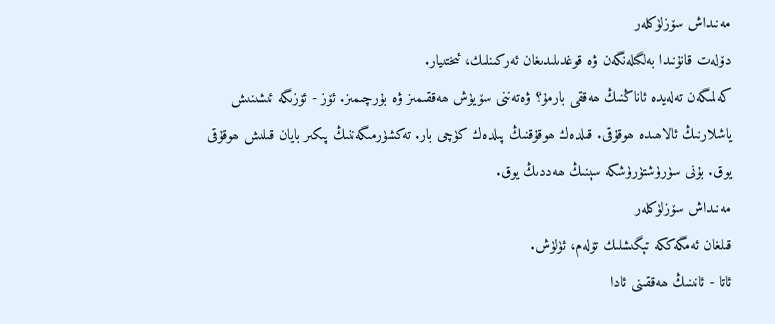مەنىداش سۆزلۈكلەر
دۆلەت قانۇنىدا بەلگىلەنگەن ۋە قوغدىلىدىغان ئەركىنلىك، ئىختىيار.
كەلمىگەن تەلەيدە ئاناڭنىڭ ھەققى بارمۇ؟ ۋەتەننى سۆيۈش ھەققىمىز ۋە بۇرچىمىز. ئۆز - ئۆزىگە ئىشىنىش ياشلارنىڭ ئالاھىدە ھوقۇقى. قىلدەك ھوقۇقنىڭ پىلدەك كۈچى بار. تەكشۈرمىگەننىڭ پىكىر بايان قىلىش ھوقۇقى يوق. بۇنى سۈرۈشتۈرۈشكە سېنىڭ ھەددىڭ يوق.
مەنىداش سۆزلۈكلەر
قىلغان ئەمگەككە تېگىشلىك تۆلەم، ئۈلۈش.
ئاتا - ئانىنىڭ ھەققىنى ئادا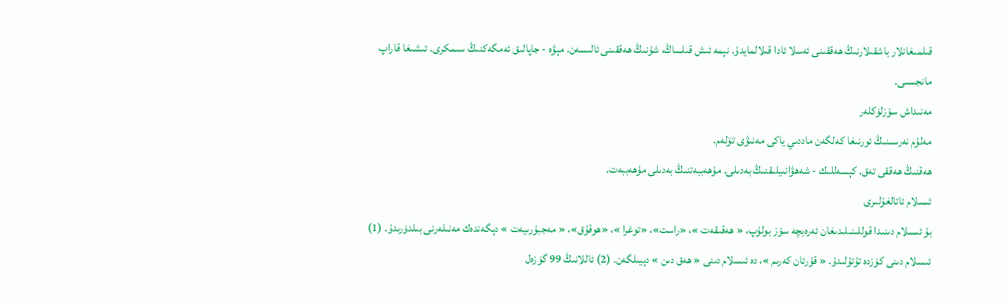قىلمىغانلار باشقىلارنىڭ ھەققىنى ئەسلا ئادا قىلالمايدۇ. نېمە ئىش قىلساڭ، شۇنىڭ ھەققىنى ئالىسەن. مېۋە - جاپالىق ئەمگەكنىڭ سىمكرى. ئىشىغا قاراپ مانجىسى.
مەنىداش سۆزلۈكلەر
مەلۇم نەرسىنىڭ ئورنىغا كەلگەن ماددىي ياكى مەنىۋى تۆلەم.
ھەقنىڭ ھەققى تەق. كېسەللىك - شەھۋانىيلىقنىڭ بەدىلى. مۇھەببەتنىڭ بەدىلى مۇھەببەت.
ئىسلام ئاتالغۇلىرى
بۇ ئىسلام دىنىدا قوللىنىلىدىغان ئەرەبچە سۆز بولۇپ، « ھەقىقەت »، «راست»، «توغرا »، «ھوقۇق»، « مەجبۇرىيەت » دېگەندەك مەنىلەرنى بىلدۈرىدۇ. (1) ئىسلام دىنى كۆزدە تۇتۇلىدۇ. « قۇرئان كەرىم »، دە ئىسلام دىنى « ھەق دىن » دېيىلگەن. (2) ئاللانىڭ 99 گۈزەل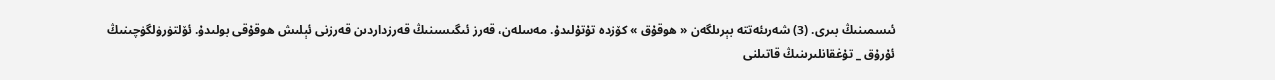ئىسمىنىڭ بىرى. (3) شەرىئەتتە بېرىلگەن « ھوقۇق » كۆزدە تۇتۇلىدۇ. مەسلەن، قەرز ئىگىسىنىڭ قەرزداردىن قەرزنى ئېلىش ھوقۇقى بولىدۇ. ئۆلتۈرۈلگۈچىنىڭ ئۇرۇق _ تۇغقانلىرىنىڭ قاتىلنى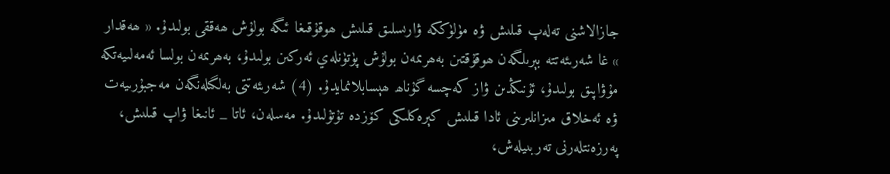جازالاشنى تەلەپ قىلىش ۋە مۈلۈككە ۋارىسلىق قىلىش ھوقۇقىغا ئىگە بولۇش ھەققى بولىدۇ. « ھەقدار » غا شەرىئەتتە بېرىلگەن ھوقۇقتىن بەھرىمەن بولۇش پۈتۈنلەي ئەركىن بولىدۇ، بەھرىمەن بولسا ئەمەلىيەتكە مۇۋاپىق بولىدۇ، ئۇنىڭدىن ۋاز كەچسە گۇناھ ھېسابلانمايدۇ. (4) شەرىئەتتى بەلگىلەنگەن مەجبۇرىيەت ۋە ئەخلاق مىزانلىرىنى ئادا قىلىش كېرەكلىكى كۆزدە تۇتۇلىدۇ. مەسلەن، ئاتا _ ئانىغا ۋاپ قىلىش، پەرزەنتلەرنى تەربىيلەش،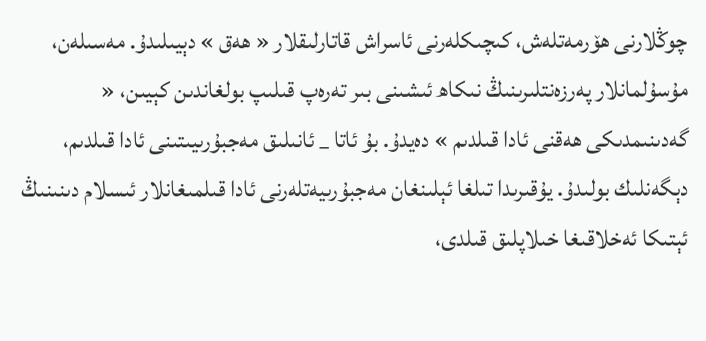چوڭلارنى ھۆرمەتلەش، كىچىكلەرنى ئاسراش قاتارلىقلار « ھەق » دېيىلىدۇ. مەسىلەن، مۇسۇلمانلار پەرزەنتلىرىنىڭ نىكاھ ئىشىنى بىر تەرەپ قىلىپ بولغاندىن كېيىن، « گەدىنىمدىكى ھەقنى ئادا قىلدىم » دەيدۇ. بۇ ئاتا _ ئانىلىق مەجبۇرىيىتىنى ئادا قىلدىم، دېگەنلىك بولىدۇ. يۇقىرىدا تىلغا ئېلىنغان مەجبۇرىيەتلەرنى ئادا قىلمىغانلار ئىسلام دىنىنىڭ ئېتىكا ئەخلاقىغا خىلاپلىق قىلدى،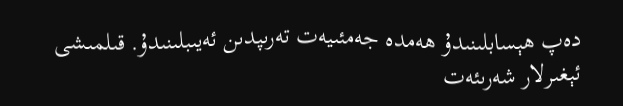دەپ ھېسابلىنىدۇ ھەمدە جەمئىيەت تەرىپدىن ئەيىبلىنىدۇ. قىلمىشى ئېغىرلار شەرىئەت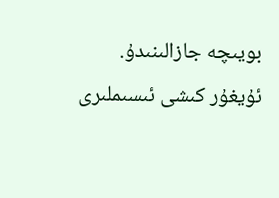بويىچە جازالىنىدۇ.
ئۇيغۇر كىشى ئىسىملىرى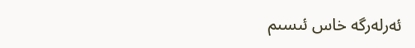ئەرلەرگە خاس ئىسىم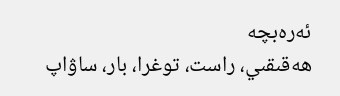ئەرەبچە
ھەقىقىي، راست، توغرا، بار، ساۋاپ